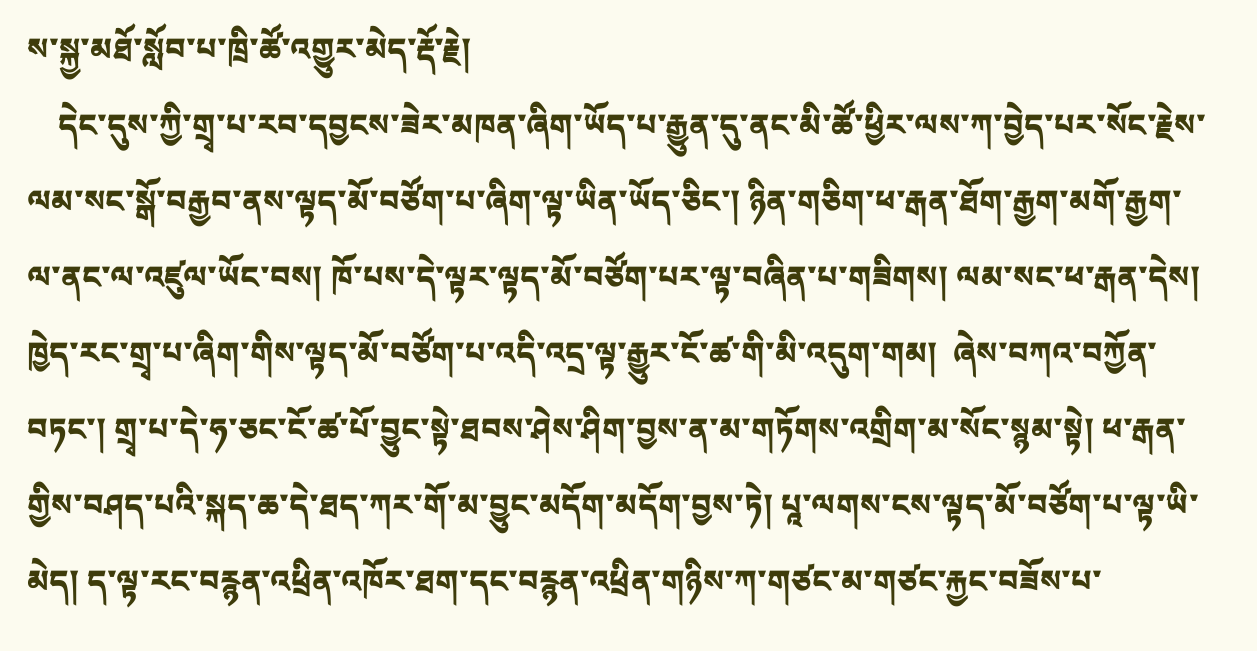ས་སྐྱ་མཐོ་སློབ་པ་ཁྲི་ཚོ་འགྱུར་མེད་རྡོ་རྗེ།
    དེང་དུས་ཀྱི་གྲྭ་པ་རབ་དབྱངས་ཟེར་མཁན་ཞིག་ཡོད་པ་རྒྱུན་དུ་ནང་མི་ཚོ་ཕྱིར་ལས་ཀ་བྱེད་པར་སོང་རྗེས་ལམ་སང་སྒོ་བརྒྱབ་ནས་ལྟད་མོ་བཙོག་པ་ཞིག་ལྟ་ཡིན་ཡོད་ཅིང་། ཉིན་གཅིག་ཕ་རྒན་ཐོག་རྒྱག་མགོ་རྒྱག་ལ་ནང་ལ་འཛུལ་ཡོང་བས། ཁོ་པས་དེ་ལྟར་ལྟད་མོ་བཙོག་པར་ལྟ་བཞིན་པ་གཟིགས། ལམ་སང་ཕ་རྒན་དེས། ཁྱེད་རང་གྲྭ་པ་ཞིག་གིས་ལྟད་མོ་བཙོག་པ་འདི་འདྲ་ལྟ་རྒྱུར་ངོ་ཚ་གི་མི་འདུག་གམ།  ཞེས་བཀའ་བཀྱོན་བཏང་། གྲྭ་པ་དེ་ཧ་ཅང་ངོ་ཚ་པོ་བྱུང་སྟེ་ཐབས་ཤེས་ཤིག་བྱས་ན་མ་གཏོགས་འགྲིག་མ་སོང་སྙམ་སྟེ། ཕ་རྒན་གྱིས་བཤད་པའི་སྐད་ཆ་དེ་ཐད་ཀར་གོ་མ་བྱུང་མདོག་མདོག་བྱས་ཏེ། པཱ་ལགས་ངས་ལྟད་མོ་བཙོག་པ་ལྟ་ཡི་མེད། ད་ལྟ་རང་བརྙན་འཕྲིན་འཁོར་ཐག་དང་བརྙན་འཕྲིན་གཉིས་ཀ་གཙང་མ་གཙང་རྐྱང་བཟོས་པ་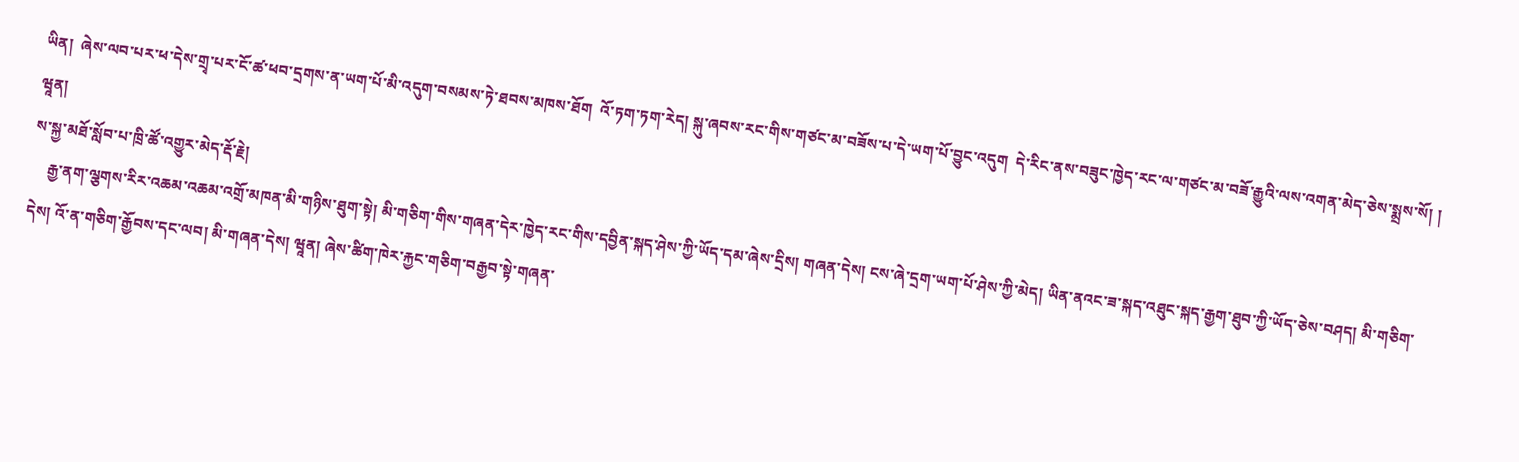ཡིན།  ཞེས་ལབ་པར་ཕ་དེས་གྲྭ་པར་ངོ་ཚ་ཕབ་དྲགས་ན་ཡག་པོ་མི་འདུག་བསམས་ཏེ་ཐབས་མཁས་ཐོག  འོ་ཏག་ཏག་རེད། སྐུ་ཞབས་རང་གིས་གཙང་མ་བཟོས་པ་དེ་ཡག་པོ་བྱུང་འདུག  དེ་རིང་ནས་བཟུང་ཁྱེད་རང་ལ་གཙང་མ་བཟོ་རྒྱུའི་ལས་འགན་མེད་ཅེས་སྨྲས་སོ། །
ཝཱན།
ས་སྐྱ་མཐོ་སློབ་པ་ཁྲི་ཚོ་འགྱུར་མེད་རྡོ་རྗེ།
    རྒྱ་ནག་ལྕགས་རིར་འཆམ་འཆམ་འགྲོ་མཁན་མི་གཉིས་ཐུག་སྟེ། མི་གཅིག་གིས་གཞན་དེར་ཁྱེད་རང་གིས་དབྱིན་སྐད་ཤེས་ཀྱི་ཡོད་དམ་ཞེས་དྲིས། གཞན་དེས། ངས་ཞེ་དྲག་ཡག་པོ་ཤེས་ཀྱི་མེད། ཡིན་ནའང་ཟ་སྐད་འཐུང་སྐད་རྒྱག་ཐུབ་ཀྱི་ཡོད་ཅེས་བཤད། མི་གཅིག་དེས། འོ་ན་གཅིག་རྒྱོབས་དང་ལབ། མི་གཞན་དེས། ཝཱན། ཞེས་ཚིག་ཁེར་རྐྱང་གཅིག་བརྒྱབ་སྟེ་གཞན་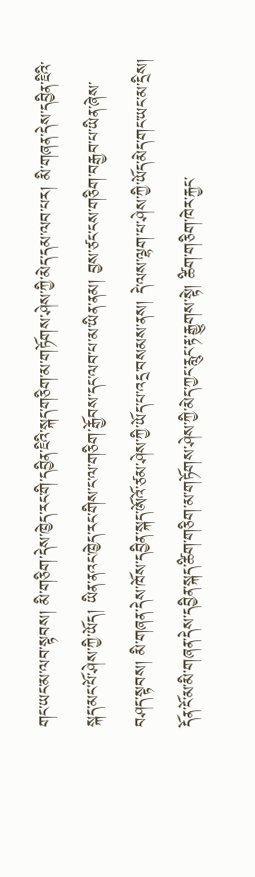གང་ཡང་མ་ལབ་སྟབས། མི་གཅིག་དེས་ཁྱེད་རང་གི་དབྱིན་ཇིའི་སྐད་གཅིག་མ་གཏོགས་ཤེས་ཀྱི་མེད་དམ་ལབ་པར། མི་གཞན་དེས་དབྱིན་ཇིའི་སྐད་མང་པོ་ཤེས་ཀྱི་ཡོད། ཡིན་ནའང་ཁྱེད་རང་གིས་ང་ལ་གཅིག་རྒྱོབས་དང་ལབ་པ་མ་ཡིན་ནམ། བྱས་ཙང་ངས་གཅིག་བརྒྱབ་པ་ཡིན་ཞེས་བཤད་སྟབས། མི་གཞན་དེས་ཁོས་དབྱིན་སྐད་ཨོའོ་ཙམ་ཤེས་ཀྱི་ཡོད་པ་འདྲ་བསམས་ནས། དེ་ལས་ལྷག་པ་ཤེས་ཀྱི་ཡོད་མེད་གང་ཡང་མ་དྲིས། དོན་ངོ་མ་མི་གཞན་དེས་དབྱིན་སྐད་ཚིག་གཅིག་མ་གཏོགས་ཤེས་ཀྱི་མེད་ཀྱང་རླུང་རྟ་རྒྱུགས་སྟེ། ཚིག་གཅིག་ཁེར་རྐྱང་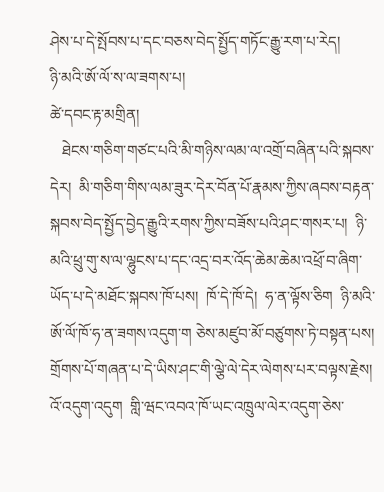ཤེས་པ་དེ་སྤོབས་པ་དང་བཅས་བེད་སྤྱོད་གཏོང་རྒྱུ་རག་པ་རེད།
ཉི་མའི་ཨོ་ལོ་ས་ལ་ཟགས་པ།
ཚེ་དབང་རྟ་མགྲིན།
   ཐེངས་གཅིག་གཙང་པའི་མི་གཉིས་ལམ་ལ་འགྲོ་བཞིན་པའི་སྐབས་དེར།  མི་གཅིག་གིས་ལམ་ཟུར་དེར་བོན་པོ་རྣམས་ཀྱིས་ཞབས་བརྟན་སྐབས་བེད་སྤྱོད་བྱེད་རྒྱུའི་རགས་ཀྱིས་བཟོས་པའི་ཤང་གསར་པ།  ཉི་མའི་ཕྲུ་གུ་ས་ལ་ལྷུངས་པ་དང་འདྲ་བར་འོད་ཆེམ་ཆེམ་འཕྲོ་བ་ཞིག་ཡོད་པ་དེ་མཐོང་སྐབས་ཁོ་པས།  ཁོ་དེ་ཁོ་དེ།  ཧ་ན་ལྟོས་ཅིག  ཉི་མའི་ཨོ་ལོ་ཁོ་ཧ་ན་ཟགས་འདུག་ག ཅེས་མཛུབ་མོ་བཙུགས་ཏེ་བསྟན་པས།  གྲོགས་པོ་གཞན་པ་དེ་ཡིས་ཤང་གི་ལྕེ་ལེ་དེར་ལེགས་པར་བལྟས་རྗེས།  འོ་འདུག་འདུག  གླི་ཝང་འབའ་ཁོ་ཡང་འཁྲུལ་ལེར་འདུག་ཅེས་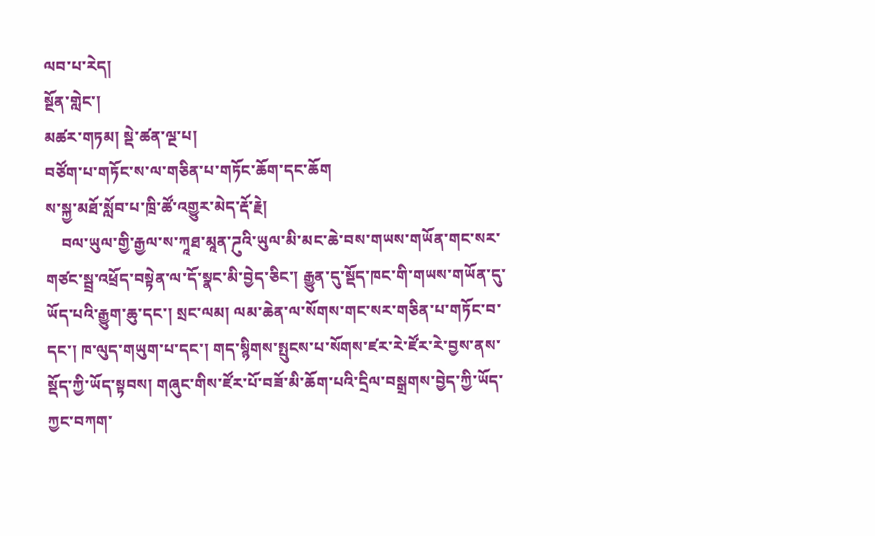ལབ་པ་རེད།
སྔོན་གླེང་།
མཚར་གཏམ། སྡེ་ཚན་ལྔ་པ།
བཙོག་པ་གཏོང་ས་ལ་གཅིན་པ་གཏོང་ཆོག་དང་ཆོག
ས་སྐྱ་མཐོ་སློབ་པ་ཁྲི་ཚོ་འགྱུར་མེད་རྡོ་རྗེ།
    བལ་ཡུལ་གྱི་རྒྱལ་ས་ཀཱཐ་མཱན་ཌུའི་ཡུལ་མི་མང་ཆེ་བས་གཡས་གཡོན་གང་སར་གཙང་སྦྲ་འཕྲོད་བསྟེན་ལ་དོ་སྣང་མི་བྱེད་ཅིང་། རྒྱུན་དུ་སྡོད་ཁང་གི་གཡས་གཡོན་དུ་ཡོད་པའི་རྒྱུག་ཆུ་དང་། སྲང་ལམ། ལམ་ཆེན་ལ་སོགས་གང་སར་གཅིན་པ་གཏོང་བ་དང་། ཁ་ལུད་གཡུག་པ་དང་། གད་སྙིགས་སྤུངས་པ་སོགས་ཛར་རེ་ཛོར་རེ་བྱས་ནས་སྡོད་ཀྱི་ཡོད་སྟབས། གཞུང་གིས་ཛོར་པོ་བཟོ་མི་ཆོག་པའི་དྲིལ་བསྒྲགས་བྱེད་ཀྱི་ཡོད་ཀྱང་བཀག་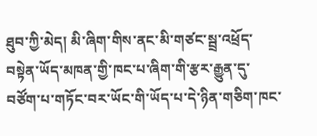ཐུབ་ཀྱི་མེད། མི་ཞིག་གིས་ནང་མི་གཙང་སྦྲ་འཕྲོད་བསྟེན་ཡོད་མཁན་གྱི་ཁང་པ་ཞིག་གི་རྩར་རྒྱུན་དུ་བཙོག་པ་གཏོང་བར་ཡོང་གི་ཡོད་པ་དེ་ཉིན་གཅིག་ཁང་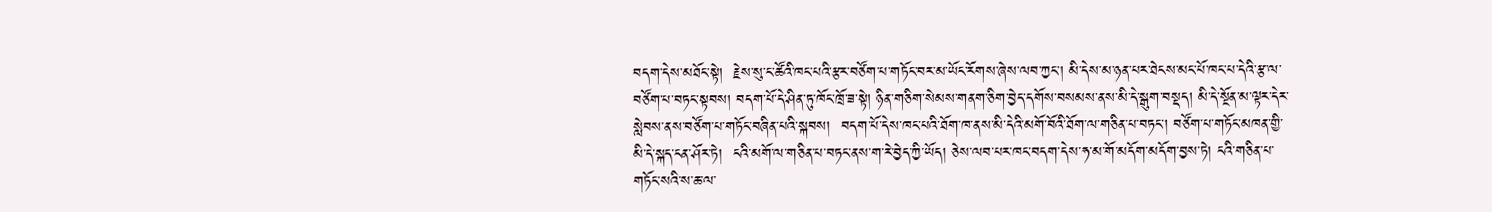བདག་དེས་མཐོང་སྟེ།  རྗེས་སུ་ང་ཚོའི་ཁང་པའི་རྩར་བཙོག་པ་གཏོང་བར་མ་ཡོང་རོགས་ཞེས་ལབ་ཀྱང་། མི་དེས་མ་ཉན་པར་ཐེངས་མང་པོ་ཁང་པ་དེའི་རྩ་ལ་བཙོག་པ་བཏང་སྟབས། བདག་པོ་དེ་ཤིན་ཏུ་ཁོང་ཁྲོ་ཟ་སྟེ། ཉིན་གཅིག་སེམས་གནག་ཅིག་བྱེད་དགོས་བསམས་ནས་མི་དེ་སྒུག་བསྡད། མི་དེ་སྔོན་མ་ལྟར་དེར་སླེབས་ནས་བཙོག་པ་གཏོང་བཞིན་པའི་སྐབས།  བདག་པོ་དེས་ཁང་པའི་ཐོག་ཁ་ནས་མི་དེའི་མགོ་བོའི་ཐོག་ལ་གཅིན་པ་བཏང་། བཙོག་པ་གཏོང་མཁན་གྱི་མི་དེ་སྐད་ངན་ཤོར་ཏེ།  ངའི་མགོ་ལ་གཅིན་པ་བཏང་ནས་ག་རེ་བྱེད་ཀྱི་ཡོད། ཅེས་ལབ་པར་ཁང་བདག་དེས་ཧ་མ་གོ་མདོག་མདོག་བྱས་ཏེ། ངའི་གཅིན་པ་གཏོང་སའི་ས་ཆ་ལ་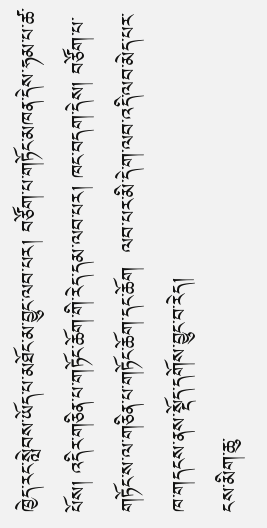ཁྱེད་རང་སླེབས་ཡོད་པ་མཐོང་མ་བྱུང་ལབ་པར། བཙོག་པ་གཏོང་མཁན་དེས་ཧམ་པ་ཚ་པོས། འདིར་གཅིན་པ་གཏོང་ཆོག་གི་རེད་དམ་ལབ་པར། ཁང་བདག་དེས། བཙོག་པ་གཏོང་ས་ལ་གཅིན་པ་གཏོང་ཆོག་དང་ཆོག  ལབ་པར་མི་དེ་ག་ལབ་འདི་ལབ་མེད་པར་ཁ་གདངས་ནས་སྡོད་དགོས་བྱུང་བ་རེད།
ངས་མིག་ཆུ་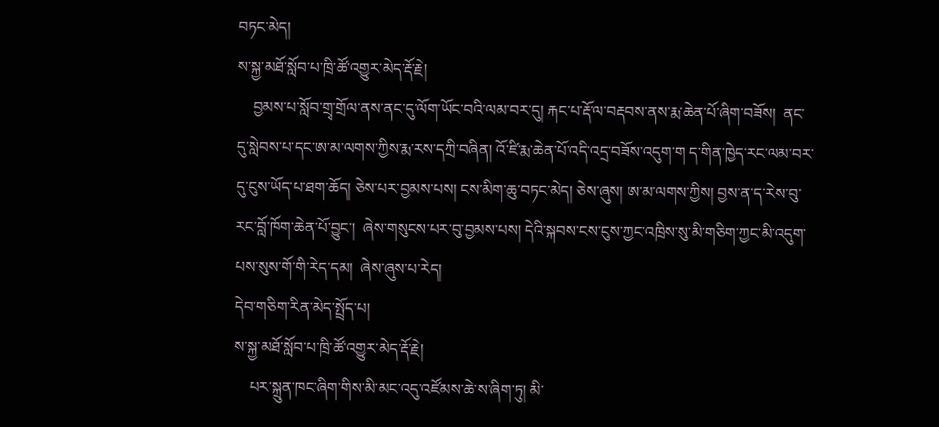བཏང་མེད།
ས་སྐྱ་མཐོ་སློབ་པ་ཁྲི་ཚོ་འགྱུར་མེད་རྡོ་རྗེ།
    བྱམས་པ་སློབ་གྲྭ་གྲོལ་ནས་ནང་དུ་ལོག་ཡོང་བའི་ལམ་བར་དུ། རྐང་པ་རྡོ་ལ་བརྡབས་ནས་རྨ་ཆེན་པོ་ཞིག་བཟོས།  ནང་དུ་སླེབས་པ་དང་ཨ་མ་ལགས་ཀྱིས་རྨ་རས་དཀྲི་བཞིན། འོ་ཛི་རྨ་ཆེན་པོ་འདི་འདྲ་བཟོས་འདུག་ག ད་གིན་ཁྱེད་རང་ལམ་བར་དུ་ངུས་ཡོད་པ་ཐག་ཆོད། ཅེས་པར་བྱམས་པས། ངས་མིག་ཆུ་བཏང་མེད། ཅེས་ཞུས། ཨ་མ་ལགས་ཀྱིས། བྱས་ན་ད་རེས་བུ་རང་བློ་ཁོག་ཆེན་པོ་བྱུང་།  ཞེས་གསུངས་པར་བུ་བྱམས་པས། དེའི་སྐབས་ངས་ངུས་ཀྱང་འཁྲིས་སུ་མི་གཅིག་ཀྱང་མི་འདུག་པས་སུས་གོ་གི་རེད་དམ།  ཞེས་ཞུས་པ་རེད།
དེབ་གཅིག་རིན་མེད་སྤྲོད་པ།
ས་སྐྱ་མཐོ་སློབ་པ་ཁྲི་ཚོ་འགྱུར་མེད་རྡོ་རྗེ།
    པར་སྐྲུན་ཁང་ཞིག་གིས་མི་མང་འདུ་འཛོམས་ཆེ་ས་ཞིག་ཏུ། མི་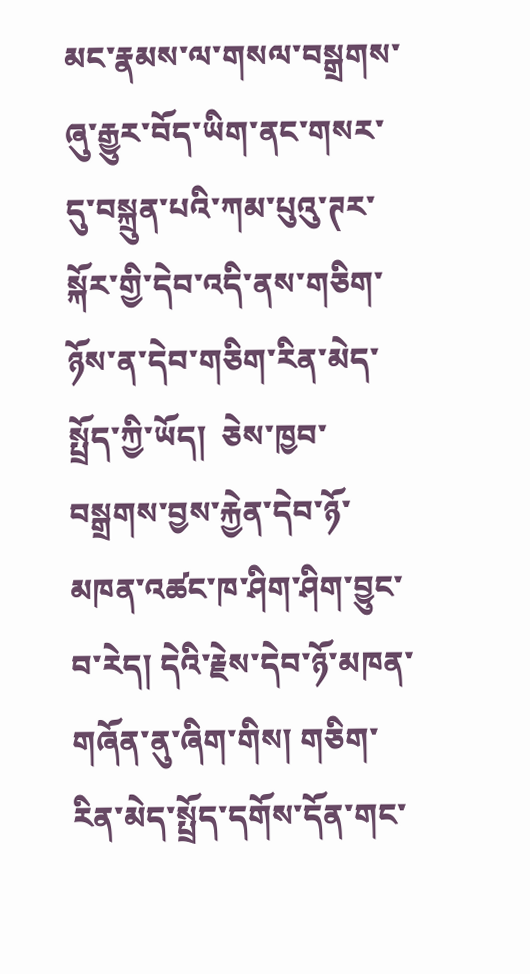མང་རྣམས་ལ་གསལ་བསྒྲགས་ཞུ་རྒྱུར་བོད་ཡིག་ནང་གསར་དུ་བསྐྲུན་པའི་ཀམ་པུའུ་ཊར་སྐོར་གྱི་དེབ་འདི་ནས་གཅིག་ཉོས་ན་དེབ་གཅིག་རིན་མེད་སྤྲོད་ཀྱི་ཡོད།  ཅེས་ཁྱབ་བསྒྲགས་བྱས་རྐྱེན་དེབ་ཉོ་མཁན་འཚང་ཁ་ཤིག་ཤིག་བྱུང་བ་རེད། དེའི་རྗེས་དེབ་ཉོ་མཁན་གཞོན་ནུ་ཞིག་གིས། གཅིག་རིན་མེད་སྤྲོད་དགོས་དོན་གང་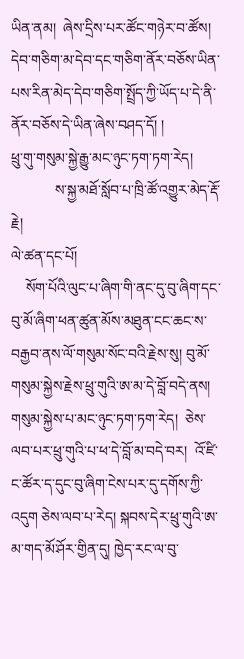ཡིན་ནམ།  ཞེས་དྲིས་པར་ཚོང་གཉེར་བ་ཚོས།  དེབ་གཅིག་མ་དེབ་དང་གཅིག་ནོར་བཅོས་ཡིན་པས་རིན་མེད་དེབ་གཅིག་སྤྲོད་ཀྱི་ཡོད་པ་དེ་ནི་ནོར་བཅོས་དེ་ཡིན་ཞེས་བཤད་དོ། །
ཕྲུ་གུ་གསུམ་སྐྱེ་རྒྱུ་མང་ཉུང་ཏག་ཏག་རེད།
            ས་སྐྱ་མཐོ་སློབ་པ་ཁྲི་ཚོ་འགྱུར་མེད་རྡོ་རྗེ།
ལེ་ཚན་དང་པོ།
    སོག་པོའི་ལུང་པ་ཞིག་གི་ནང་དུ་བུ་ཞིག་དང་བུ་མོ་ཞིག་ཕན་ཚུན་མོས་མཐུན་ངང་ཆང་ས་བརྒྱབ་ནས་ལོ་གསུམ་སོང་བའི་རྗེས་སུ། བུ་མོ་གསུམ་སྐྱེས་རྗེས་ཕྲུ་གུའི་ཨ་མ་དེ་བློ་བདེ་ནས། གསུམ་སྐྱེས་པ་མང་ཉུང་ཏག་ཏག་རེད།  ཅེས་ལབ་པར་ཕྲུ་གུའི་པ་ཕ་དེ་བློ་མ་བདེ་བར།  འོ་ཛི་ང་ཚོར་ད་དུང་བུ་ཞིག་ངེས་པར་དུ་དགོས་ཀྱི་འདུག ཅེས་ལབ་པ་རེད། སྐབས་དེར་ཕྲུ་གུའི་ཨ་མ་གད་མོ་ཤོར་གྱིན་དུ། ཁྱེད་རང་ལ་བུ་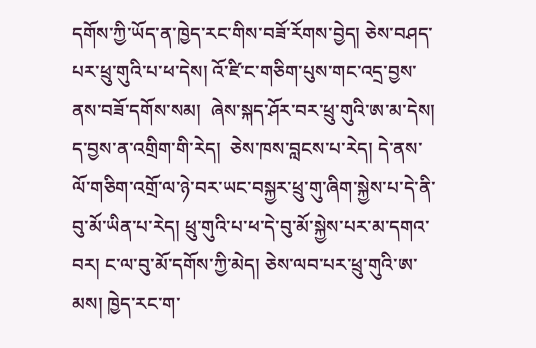དགོས་ཀྱི་ཡོད་ན་ཁྱེད་རང་གིས་བཟོ་རོགས་བྱེད། ཅེས་བཤད་པར་ཕྲུ་གུའི་པ་ཕ་དེས། འོ་ཛི་ང་གཅིག་པུས་གང་འདྲ་བྱས་ནས་བཟོ་དགོས་སམ།  ཞེས་སྐད་ཤོར་བར་ཕྲུ་གུའི་ཨ་མ་དེས།  ད་བྱས་ན་འགྲིག་གི་རེད།  ཅེས་ཁས་བླངས་པ་རེད། དེ་ནས་ལོ་གཅིག་འགྲོ་ལ་ཉེ་བར་ཡང་བསྐྱར་ཕྲུ་གུ་ཞིག་སྐྱེས་པ་དེ་ནི་བུ་མོ་ཡིན་པ་རེད། ཕྲུ་གུའི་པ་ཕ་དེ་བུ་མོ་སྐྱེས་པར་མ་དགའ་བར། ང་ལ་བུ་མོ་དགོས་ཀྱི་མེད། ཅེས་ལབ་པར་ཕྲུ་གུའི་ཨ་མས། ཁྱེད་རང་ག་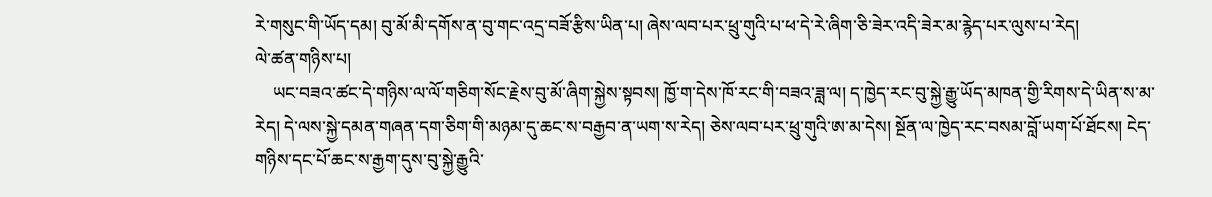རེ་གསུང་གི་ཡོད་དམ། བུ་མོ་མི་དགོས་ན་བུ་གང་འདྲ་བཟོ་རྩིས་ཡིན་པ། ཞེས་ལབ་པར་ཕྲུ་གུའི་པ་ཕ་དེ་རེ་ཞིག་ཅི་ཟེར་འདི་ཟེར་མ་རྙེད་པར་ལུས་པ་རེད།
ལེ་ཚན་གཉིས་པ།
    ཡང་བཟའ་ཚང་དེ་གཉིས་ལ་ལོ་གཅིག་སོང་རྗེས་བུ་མོ་ཞིག་སྐྱེས་སྟབས། ཁྱོ་ག་དེས་ཁོ་རང་གི་བཟའ་ཟླ་ལ། ད་ཁྱེད་རང་བུ་སྐྱེ་རྒྱུ་ཡོད་མཁན་གྱི་རིགས་དེ་ཡིན་ས་མ་རེད། དེ་ལས་སྐྱེ་དམན་གཞན་དག་ཅིག་གི་མཉམ་དུ་ཆང་ས་བརྒྱབ་ན་ཡག་ས་རེད། ཅེས་ལབ་པར་ཕྲུ་གུའི་ཨ་མ་དེས། སྔོན་ལ་ཁྱེད་རང་བསམ་བློ་ཡག་པོ་ཐོངས། ངེད་གཉིས་དང་པོ་ཆང་ས་རྒྱག་དུས་བུ་སྐྱེ་རྒྱུའི་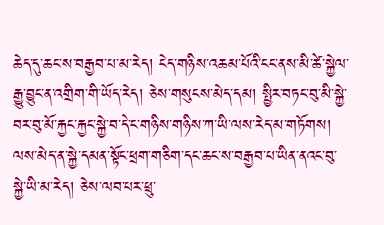ཆེད་དུ་ཆང་ས་བརྒྱབ་པ་མ་རེད། ངེད་གཉིས་འཆམ་པོའི་ངང་ནས་མི་ཚེ་སྐྱེལ་རྒྱུ་བྱུང་ན་འགྲིག་གི་ཡོད་རེད། ཅེས་གསུངས་མེད་དམ། སྤྱིར་བཏང་བུ་མི་སྐྱེ་བར་བུ་མོ་རྐྱང་རྐྱང་སྐྱེ་བ་དེ་ང་གཉིས་གཉིས་ཀ་ཡི་ལས་རེད་མ་གཏོགས། ལས་མེད་ན་སྐྱེ་དམན་སྟོང་ཕྲག་གཅིག་དང་ཆང་ས་བརྒྱབ་པ་ཡིན་ནའང་བུ་སྐྱེ་ཡི་མ་རེད། ཅེས་ལབ་པར་ཕྲུ་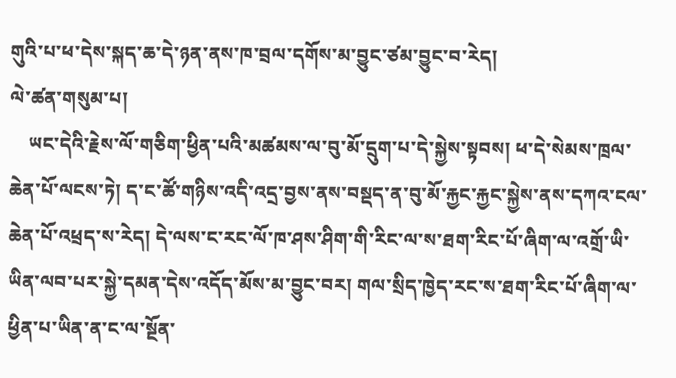གུའི་པ་ཕ་དེས་སྐད་ཆ་དེ་ཉན་ནས་ཁ་བྲལ་དགོས་མ་བྱུང་ཙམ་བྱུང་བ་རེད།
ལེ་ཚན་གསུམ་པ།
    ཡང་དེའི་རྗེས་ལོ་གཅིག་ཕྱིན་པའི་མཚམས་ལ་བུ་མོ་དྲུག་པ་དེ་སྐྱེས་སྟབས། ཕ་དེ་སེམས་ཁྲལ་ཆེན་པོ་ལངས་ཏེ། ད་ང་ཚོ་གཉིས་འདི་འདྲ་བྱས་ནས་བསྡད་ན་བུ་མོ་རྐྱང་རྐྱང་སྐྱེས་ནས་དཀའ་ངལ་ཆེན་པོ་འཕྲད་ས་རེད། དེ་ལས་ང་རང་ལོ་ཁ་ཤས་ཤིག་གི་རིང་ལ་ས་ཐག་རིང་པོ་ཞིག་ལ་འགྲོ་ཡི་ཡིན་ལབ་པར་སྐྱེ་དམན་དེས་འདོད་མོས་མ་བྱུང་བར། གལ་སྲིད་ཁྱེད་རང་ས་ཐག་རིང་པོ་ཞིག་ལ་ཕྱིན་པ་ཡིན་ན་ང་ལ་སྔོན་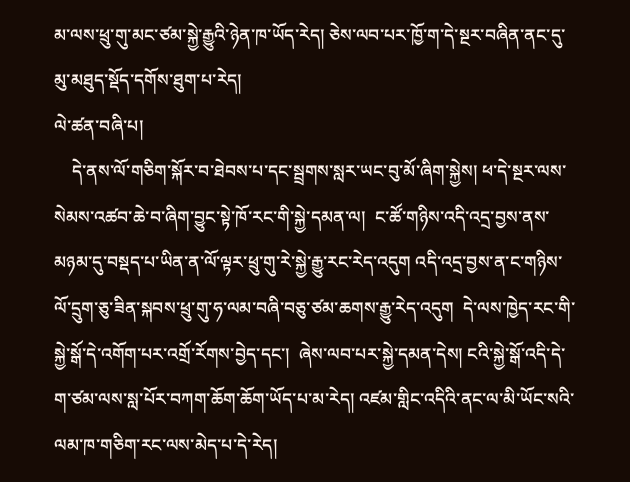མ་ལས་ཕྲུ་གུ་མང་ཙམ་སྐྱེ་རྒྱུའི་ཉེན་ཁ་ཡོད་རེད། ཅེས་ལབ་པར་ཁྱོ་ག་དེ་སྔར་བཞིན་ནང་དུ་མུ་མཐུད་སྡོད་དགོས་ཐུག་པ་རེད།
ལེ་ཚན་བཞི་པ།
    དེ་ནས་ལོ་གཅིག་སྐོར་བ་ཐེབས་པ་དང་སྦྲགས་སླར་ཡང་བུ་མོ་ཞིག་སྐྱེས། ཕ་དེ་སྔར་ལས་སེམས་འཚབ་ཆེ་བ་ཞིག་བྱུང་སྟེ་ཁོ་རང་གི་སྐྱེ་དམན་ལ།  ང་ཚོ་གཉིས་འདི་འདྲ་བྱས་ནས་མཉམ་དུ་བསྡད་པ་ཡིན་ན་ལོ་ལྟར་ཕྲུ་གུ་རེ་སྐྱེ་རྒྱུ་རང་རེད་འདུག འདི་འདྲ་བྱས་ན་ང་གཉིས་ལོ་དྲུག་ཅུ་ཟིན་སྐབས་ཕྲུ་གུ་ཧ་ལམ་བཞི་བཅུ་ཙམ་ཆགས་རྒྱུ་རེད་འདུག  དེ་ལས་ཁྱེད་རང་གི་སྐྱེ་སྒོ་དེ་འགོག་པར་འགྲོ་རོགས་བྱེད་དང་།  ཞེས་ལབ་པར་སྐྱེ་དམན་དེས། ངའི་སྐྱེ་སྒོ་འདི་དེ་ག་ཙམ་ལས་སླ་པོར་བཀག་ཆོག་ཆོག་ཡོད་པ་མ་རེད། འཛམ་གླིང་འདིའི་ནང་ལ་མི་ཡོང་སའི་ལམ་ཁ་གཅིག་རང་ལས་མེད་པ་དེ་རེད།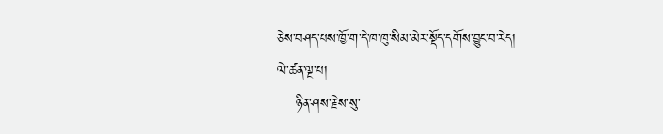ཅེས་བཤད་པས་ཁྱོ་ག་དེ་ཁ་ཁུ་སིམ་མེར་སྡོད་དགོས་བྱུང་བ་རེད།
ལེ་ཚན་ལྔ་པ།
    ཉིན་ཤས་རྗེས་སུ་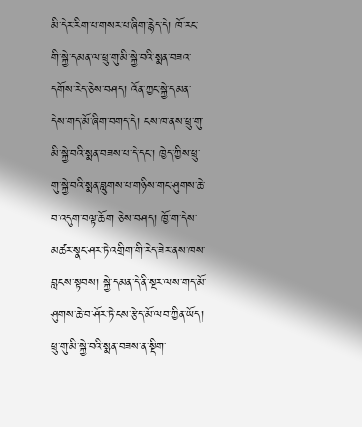མི་དེར་རིག་པ་གསར་པ་ཞིག་རྙེད་དེ། ཁོ་རང་གི་སྐྱེ་དམན་ལ་ཕྲུ་གུ་མི་སྐྱེ་བའི་སྨན་བཟའ་དགོས་རེད་ཅེས་བཤད། འོན་ཀྱང་སྐྱེ་དམན་དེས་གད་མོ་ཞིག་བགད་དེ། ངས་ཁ་ནས་ཕྲུ་གུ་མི་སྐྱེ་བའི་སྨན་བཟས་པ་དེ་དང་། ཁྱེད་ཀྱིས་ཕྲུ་གུ་སྐྱེ་བའི་སྨན་བླུགས་པ་གཉིས་གང་ཤུགས་ཆེ་བ་འདུག་བལྟ་ཆོག ཅེས་བཤད། ཁྱོ་ག་དེས་མཚར་སྣང་ཤར་ཏེ་འགྲིག་གི་རེད་ཟེར་ནས་ཁས་བླངས་སྟབས། སྐྱེ་དམན་དེ་ནི་སྔར་ལས་གད་མོ་ཤུགས་ཆེ་བ་ཤོར་ཏེ་ངས་རྩེད་མོ་ལབ་ཀྱིན་ཡོད། ཕྲུ་གུ་མི་སྐྱེ་བའི་སྨན་བཟས་ན་སྡིག་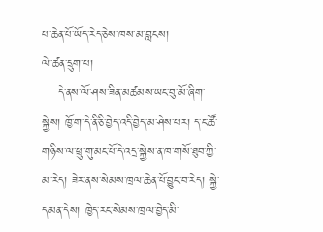པ་ཆེན་པོ་ཡོད་རེད་ཅེས་ཁས་མ་བླངས།
ལེ་ཚན་དྲུག་པ།
    དེ་ནས་ལོ་ཤས་ཟིན་མཚམས་ཡང་བུ་མོ་ཞིག་སྐྱེས། ཁྱོ་ག་དེ་ནི་ཅི་བྱེད་འདི་བྱེད་མ་ཤེས་པར། ད་ང་ཚོ་གཉིས་ལ་ཕྲུ་གུ་མང་པོ་དེ་འདྲ་སྐྱེས་ན་ཁ་གསོ་ཐུབ་ཀྱི་མ་རེད། ཟེར་ནས་སེམས་ཁྲལ་ཆེན་པོ་བྱུང་བ་རེད། སྐྱེ་དམན་དེས། ཁྱེད་རང་སེམས་ཁྲལ་བྱེད་མི་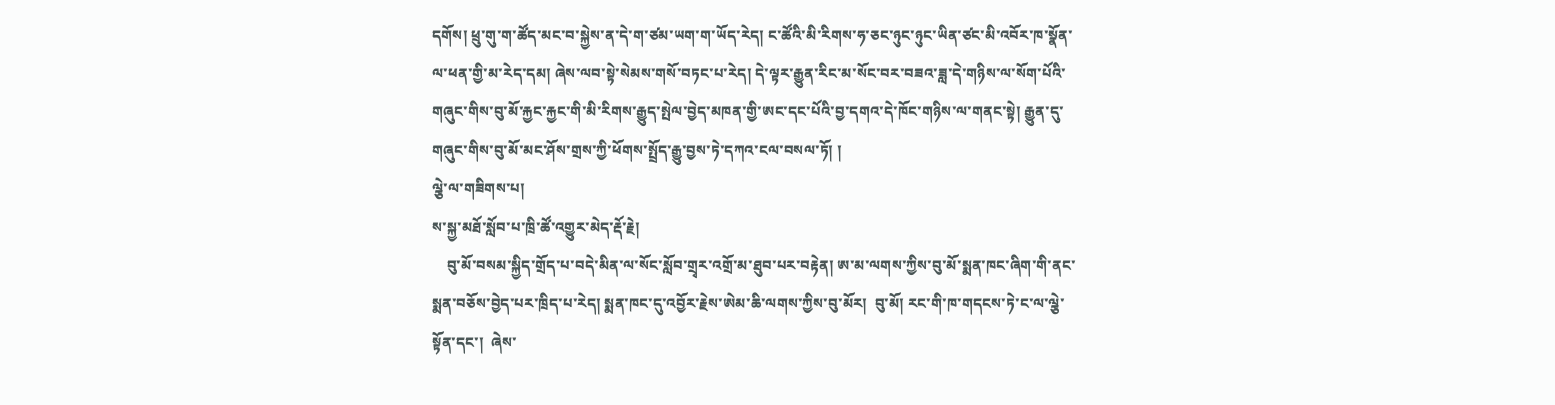དགོས། ཕྲུ་གུ་ག་ཚོད་མང་བ་སྐྱེས་ན་དེ་ག་ཙམ་ཡག་ག་ཡོད་རེད། ང་ཚོའི་མི་རིགས་ཧ་ཅང་ཉུང་ཉུང་ཡིན་ཙང་མི་འབོར་ཁ་སྣོན་ལ་ཕན་གྱི་མ་རེད་དམ། ཞེས་ལབ་སྟེ་སེམས་གསོ་བཏང་པ་རེད། དེ་ལྟར་རྒྱུན་རིང་མ་སོང་བར་བཟའ་ཟླ་དེ་གཉིས་ལ་སོག་པོའི་གཞུང་གིས་བུ་མོ་རྐྱང་རྐྱང་གི་མི་རིགས་རྒྱུད་སྤེལ་བྱེད་མཁན་གྱི་ཨང་དང་པོའི་བྱ་དགའ་དེ་ཁོང་གཉིས་ལ་གནང་སྟེ། རྒྱུན་དུ་གཞུང་གིས་བུ་མོ་མང་ཤོས་གྲས་ཀྱི་ཕོགས་སྤྲོད་རྒྱུ་བྱས་ཏེ་དཀའ་ངལ་བསལ་ཏོ། །
ལྕེ་ལ་གཟིགས་པ།
ས་སྐྱ་མཐོ་སློབ་པ་ཁྲི་ཚོ་འགྱུར་མེད་རྡོ་རྗེ།
    བུ་མོ་བསམ་སྐྱིད་གྲོད་པ་བདེ་མིན་ལ་སོང་སློབ་གྲྭར་འགྲོ་མ་ཐུབ་པར་བརྟེན། ཨ་མ་ལགས་ཀྱིས་བུ་མོ་སྨན་ཁང་ཞིག་གི་ནང་སྨན་བཅོས་བྱེད་པར་ཁྲིད་པ་རེད། སྨན་ཁང་དུ་འབྱོར་རྗེས་ཨེམ་ཆི་ལགས་ཀྱིས་བུ་མོར།  བུ་མོ། རང་གི་ཁ་གདངས་ཏེ་ང་ལ་ལྕེ་སྟོན་དང་།  ཞེས་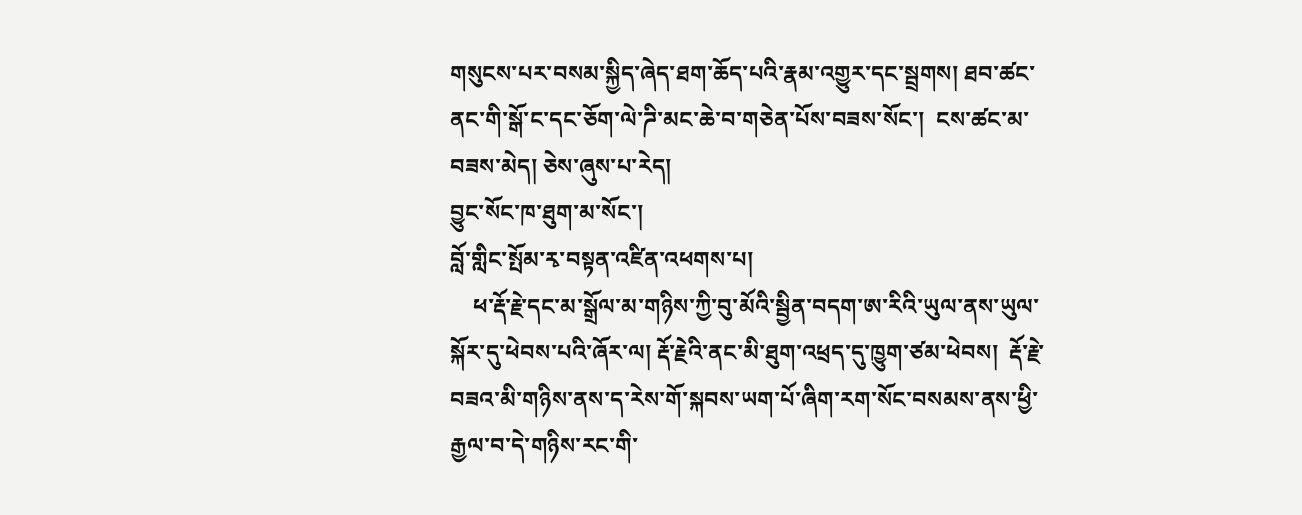གསུངས་པར་བསམ་སྐྱིད་ཞེད་ཐག་ཆོད་པའི་རྣམ་འགྱུར་དང་སྦྲགས། ཐབ་ཚང་ནང་གི་སྒོ་ང་དང་ཅོག་ལེ་ཌི་མང་ཆེ་བ་གཅེན་པོས་བཟས་སོང་།  ངས་ཚང་མ་བཟས་མེད། ཅེས་ཞུས་པ་རེད།
བྱུང་སོང་ཁ་ཐུག་མ་སོང་།
བློ་གླིང་སྤོམ་རྭ་བསྟན་འཛིན་འཕགས་པ།
    ཕ་རྡོ་རྗེ་དང་མ་སྒྲོལ་མ་གཉིས་ཀྱི་བུ་མོའི་སྦྱིན་བདག་ཨ་རིའི་ཡུལ་ནས་ཡུལ་སྐོར་དུ་ཕེབས་པའི་ཞོར་ལ། རྡོ་རྗེའི་ནང་མི་ཐུག་འཕྲད་དུ་ཁྱུག་ཙམ་ཕེབས།  རྡོ་རྗེ་བཟའ་མི་གཉིས་ནས་ད་རེས་གོ་སྐབས་ཡག་པོ་ཞིག་རག་སོང་བསམས་ནས་ཕྱི་རྒྱལ་བ་དེ་གཉིས་རང་གི་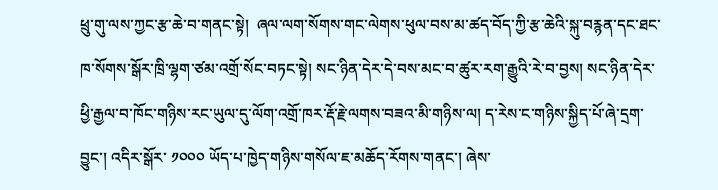ཕྲུ་གུ་ལས་ཀྱང་རྩ་ཆེ་བ་གནང་སྟེ།  ཞལ་ལག་སོགས་གང་ལེགས་ཕུལ་བས་མ་ཚད་བོད་ཀྱི་རྩ་ཆེའི་སྐུ་བརྙན་དང་ཐང་ཁ་སོགས་སྒོར་ཁྲི་ལྷག་ཙམ་འགྲོ་སོང་བཏང་སྟེ། སང་ཉིན་དེར་དེ་བས་མང་བ་ཚུར་རག་རྒྱུའི་རེ་བ་བྱས། སང་ཉིན་དེར་ཕྱི་རྒྱལ་བ་ཁོང་གཉིས་རང་ཡུལ་དུ་ལོག་འགྲོ་ཁར་རྡོ་རྗེ་ལགས་བཟའ་མི་གཉིས་ལ། ད་རེས་ང་གཉིས་སྐྱིད་པོ་ཞེ་དྲག་བྱུང་། འདིར་སྒོར་ ༡༠༠༠ ཡོད་པ་ཁྱེད་གཉིས་གསོལ་ཇ་མཆོད་རོགས་གནང་། ཞེས་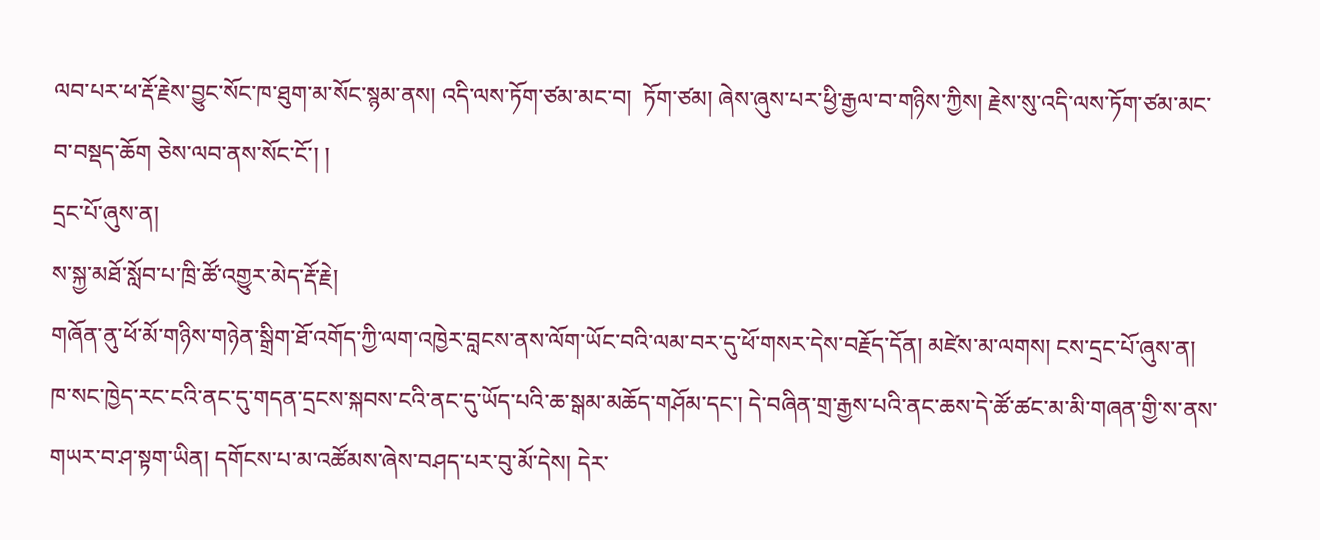ལབ་པར་ཕ་རྡོ་རྗེས་བྱུང་སོང་ཁ་ཐུག་མ་སོང་སྙམ་ནས། འདི་ལས་ཏོག་ཙམ་མང་བ།  ཏོག་ཙམ། ཞེས་ཞུས་པར་ཕྱི་རྒྱལ་བ་གཉིས་ཀྱིས། རྗེས་སུ་འདི་ལས་ཏོག་ཙམ་མང་བ་བསྡད་ཆོག ཅེས་ལབ་ནས་སོང་ངོ་། །
དྲང་པོ་ཞུས་ན།
ས་སྐྱ་མཐོ་སློབ་པ་ཁྲི་ཚོ་འགྱུར་མེད་རྡོ་རྗེ།
གཞོན་ནུ་ཕོ་མོ་གཉིས་གཉེན་སྒྲིག་ཐོ་འགོད་ཀྱི་ལག་འཁྱེར་བླངས་ནས་ལོག་ཡོང་བའི་ལམ་བར་དུ་ཕོ་གསར་དེས་བརྗོད་དོན། མཛེས་མ་ལགས། ངས་དྲང་པོ་ཞུས་ན། ཁ་སང་ཁྱེད་རང་ངའི་ནང་དུ་གདན་དྲངས་སྐབས་ངའི་ནང་དུ་ཡོད་པའི་ཆ་སྒམ་མཆོད་གཤོམ་དང་། དེ་བཞིན་གྲ་རྒྱས་པའི་ནང་ཆས་དེ་ཚོ་ཚང་མ་མི་གཞན་གྱི་ས་ནས་གཡར་བ་ཤ་སྟག་ཡིན། དགོངས་པ་མ་འཚོམས་ཞེས་བཤད་པར་བུ་མོ་དེས། དེར་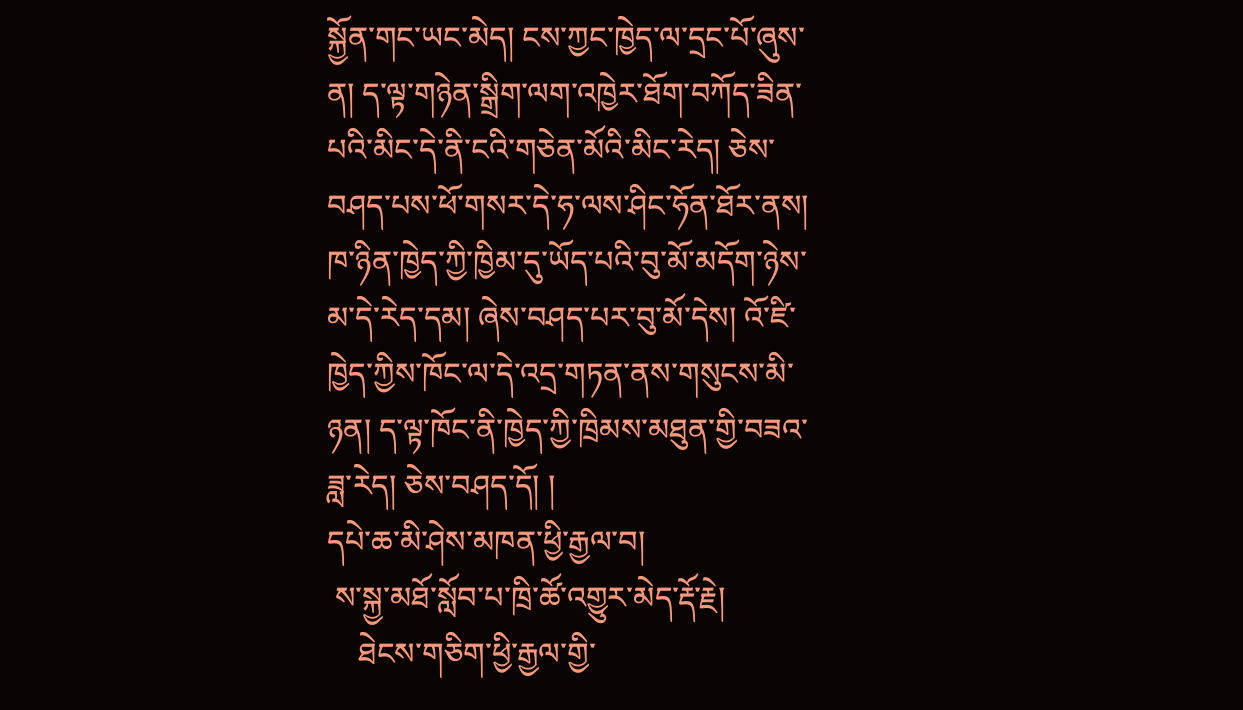སྐྱོན་གང་ཡང་མེད། ངས་ཀྱང་ཁྱེད་ལ་དྲང་པོ་ཞུས་ན། ད་ལྟ་གཉེན་སྒྲིག་ལག་འཁྱེར་ཐོག་བཀོད་ཟིན་པའི་མིང་དེ་ནི་ངའི་གཅེན་མོའི་མིང་རེད། ཅེས་བཤད་པས་ཕོ་གསར་དེ་ཧ་ལས་ཤིང་ཧོན་ཐོར་ནས། ཁ་ཉིན་ཁྱེད་ཀྱི་ཁྱིམ་དུ་ཡོད་པའི་བུ་མོ་མདོག་ཉེས་མ་དེ་རེད་དམ། ཞེས་བཤད་པར་བུ་མོ་དེས། འོ་ཛི་ཁྱེད་ཀྱིས་ཁོང་ལ་དེ་འདྲ་གཏན་ནས་གསུངས་མི་ཉན། ད་ལྟ་ཁོང་ནི་ཁྱེད་ཀྱི་ཁྲིམས་མཐུན་གྱི་བཟའ་ཟླ་རེད། ཅེས་བཤད་དོ། །
དཔེ་ཆ་མི་ཤེས་མཁན་ཕྱི་རྒྱལ་བ།
 ས་སྐྱ་མཐོ་སློབ་པ་ཁྲི་ཚོ་འགྱུར་མེད་རྡོ་རྗེ།
    ཐེངས་གཅིག་ཕྱི་རྒྱལ་གྱི་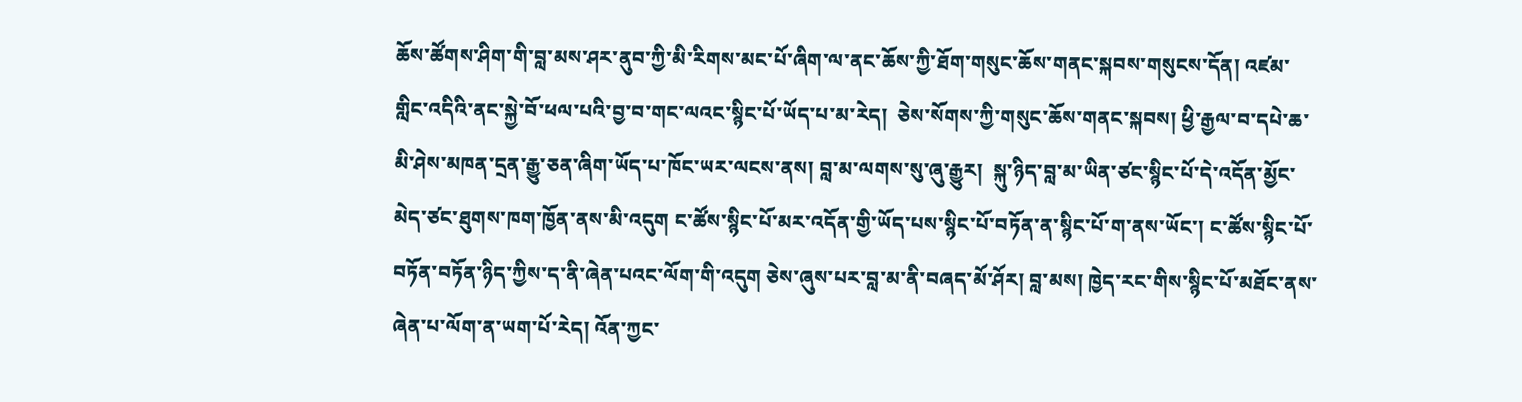ཆོས་ཚོགས་ཤིག་གི་བླ་མས་ཤར་ནུབ་ཀྱི་མི་རིགས་མང་པོ་ཞིག་ལ་ནང་ཆོས་ཀྱི་ཐོག་གསུང་ཆོས་གནང་སྐབས་གསུངས་དོན། འཛམ་གླིང་འདིའི་ནང་སྐྱེ་བོ་ཕལ་པའི་བྱ་བ་གང་ལའང་སྙིང་པོ་ཡོད་པ་མ་རེད།  ཅེས་སོགས་ཀྱི་གསུང་ཆོས་གནང་སྐབས། ཕྱི་རྒྱལ་བ་དཔེ་ཆ་མི་ཤེས་མཁན་དྲན་རྒྱུ་ཅན་ཞིག་ཡོད་པ་ཁོང་ཡར་ལངས་ནས། བླ་མ་ལགས་སུ་ཞུ་རྒྱུར།  སྐུ་ཉིད་བླ་མ་ཡིན་ཙང་སྙིང་པོ་དེ་འདོན་མྱོང་མེད་ཙང་ཐུགས་ཁག་ཁྱོན་ནས་མི་འདུག ང་ཚོས་སྙིང་པོ་མར་འདོན་གྱི་ཡོད་པས་སྙིང་པོ་བཏོན་ན་སྙིང་པོ་ག་ནས་ཡོང་། ང་ཚོས་སྙིང་པོ་བཏོན་བཏོན་ཉིད་ཀྱིས་ད་ནི་ཞེན་པའང་ལོག་གི་འདུག ཅེས་ཞུས་པར་བླ་མ་ནི་བཞད་མོ་ཤོར། བླ་མས། ཁྱེད་རང་གིས་སྙིང་པོ་མཐོང་ནས་ཞེན་པ་ལོག་ན་ཡག་པོ་རེད། འོན་ཀྱང་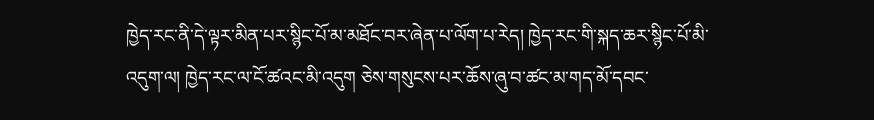ཁྱེད་རང་ནི་དེ་ལྟར་མིན་པར་སྙིང་པོ་མ་མཐོང་བར་ཞེན་པ་ལོག་པ་རེད། ཁྱེད་རང་གི་སྐད་ཆར་སྙིང་པོ་མི་འདུག་ལ། ཁྱེད་རང་ལ་ངོ་ཚའང་མི་འདུག ཅེས་གསུངས་པར་ཆོས་ཞུ་བ་ཚང་མ་གད་མོ་དབང་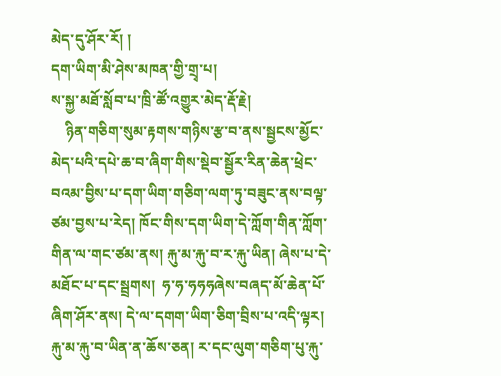མེད་དུ་ཤོར་རོ། །
དག་ཡིག་མི་ཤེས་མཁན་གྱི་གྲྭ་པ།
ས་སྐྱ་མཐོ་སློབ་པ་ཁྲི་ཚོ་འགྱུར་མེད་རྡོ་རྗེ།
    ཉིན་གཅིག་སུམ་རྟགས་གཉིས་རྩ་བ་ནས་སྦྱངས་མྱོང་མེད་པའི་དཔེ་ཆ་བ་ཞིག་གིས་སྡེབ་སྦྱོར་རིན་ཆེན་ཕྲེང་བའམ་བྱིས་པ་དག་ཡིག་གཅིག་ལག་ཏུ་བཟུང་ནས་བལྟ་ཙམ་བྱས་པ་རེད། ཁོང་གིས་དག་ཡིག་དེ་ཀློག་གིན་ཀློག་གིན་ལ་གང་ཙམ་ནས། རྐུ་མ་རྐུ་བ་ར་རྐུ་ཡིན། ཞེས་པ་དེ་མཐོང་པ་དང་སྦྲགས།  ཧ་ཧ་ཧཧཧཞེས་བཞད་མོ་ཆེན་པོ་ཞིག་ཤོར་ནས། དེ་ལ་དགག་ཡིག་ཅིག་བྲིས་པ་འདི་ལྟར།  རྐུ་མ་རྐུ་བ་ཡིན་ན་ཆོས་ཅན། ར་དང་ལུག་གཅིག་པུ་རྐུ་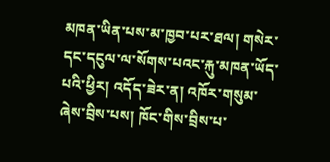མཁན་ཡིན་པས་མ་ཁྱབ་པར་ཐལ། གསེར་དང་དངུལ་ལ་སོགས་པའང་རྐུ་མཁན་ཡོད་པའི་ཕྱིར། འདོད་ཟེར་ན། འཁོར་གསུམ་ཞེས་བྲིས་པས། ཁོང་གིས་བྲིས་པ་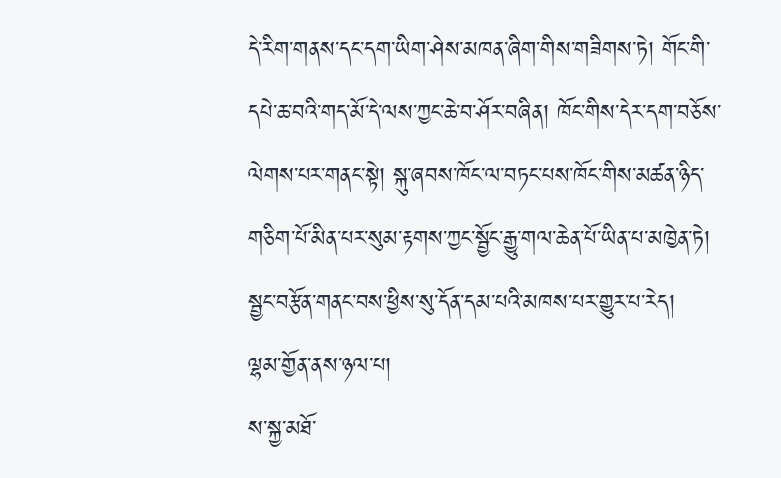དེ་རིག་གནས་དང་དག་ཡིག་ཤེས་མཁན་ཞིག་གིས་གཟིགས་ཏེ། གོང་གི་དཔེ་ཆ་བའི་གད་མོ་དེ་ལས་ཀྱང་ཆེ་བ་ཤོར་བཞིན། ཁོང་གིས་དེར་དག་བཅོས་ལེགས་པར་གནང་སྟེ། སྐུ་ཞབས་ཁོང་ལ་བཏང་པས་ཁོང་གིས་མཚན་ཉིད་གཅིག་པོ་མིན་པར་སུམ་རྟགས་ཀྱང་སྦྱོང་རྒྱུ་གལ་ཆེན་པོ་ཡིན་པ་མཁྱེན་ཏེ། སྦྱང་བརྩོན་གནང་བས་ཕྱིས་སུ་དོན་དམ་པའི་མཁས་པར་གྱུར་པ་རེད།
ལྷམ་གྱོན་ནས་ཉལ་པ།
ས་སྐྱ་མཐོ་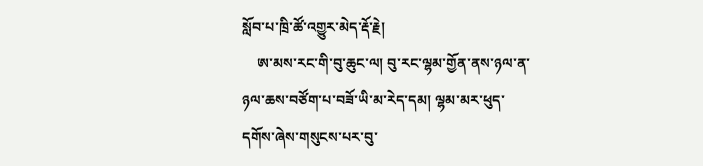སློབ་པ་ཁྲི་ཚོ་འགྱུར་མེད་རྡོ་རྗེ།
    ཨ་མས་རང་གི་བུ་ཆུང་ལ། བུ་རང་ལྷམ་གྱོན་ནས་ཉལ་ན་ཉལ་ཆས་བཙོག་པ་བཟོ་ཡི་མ་རེད་དམ། ལྷམ་མར་ཕུད་དགོས་ཞེས་གསུངས་པར་བུ་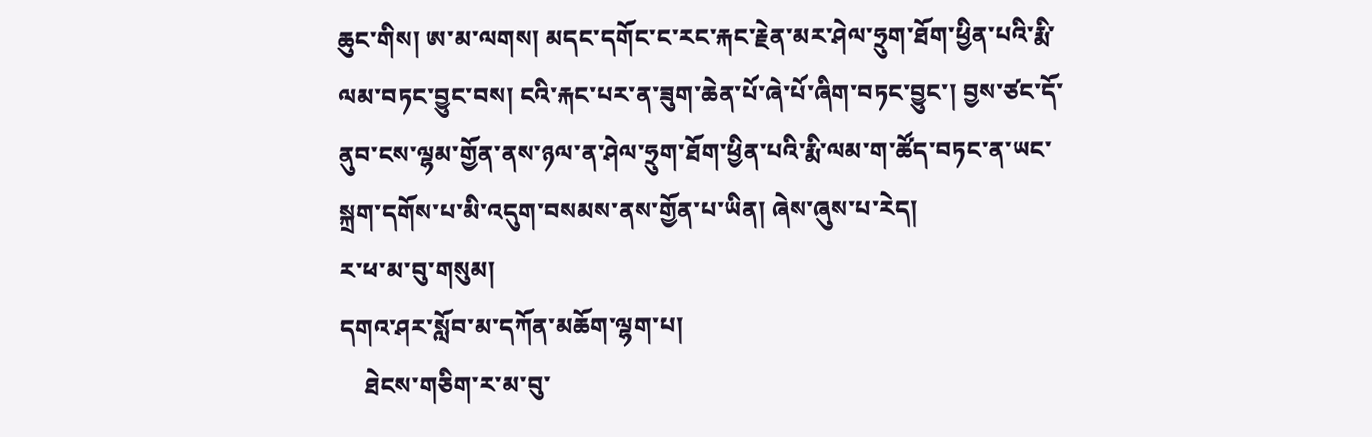ཆུང་གིས། ཨ་མ་ལགས། མདང་དགོང་ང་རང་རྐང་རྗེན་མར་ཤེལ་ཧྲུག་ཐོག་ཕྱིན་པའི་རྨི་ལམ་བཏང་བྱུང་བས། ངའི་རྐང་པར་ན་ཟུག་ཆེན་པོ་ཞེ་པོ་ཞིག་བཏང་བྱུང་། བྱས་ཙང་དོ་ནུབ་ངས་ལྷམ་གྱོན་ནས་ཉལ་ན་ཤེལ་ཧྲུག་ཐོག་ཕྱིན་པའི་རྨི་ལམ་ག་ཚོད་བཏང་ན་ཡང་སྐྲག་དགོས་པ་མི་འདུག་བསམས་ནས་གྱོན་པ་ཡིན། ཞེས་ཞུས་པ་རེད།
ར་ཕ་མ་བུ་གསུམ།
དགའ་ཤར་སློབ་མ་དཀོན་མཆོག་ལྷག་པ།
    ཐེངས་གཅིག་ར་མ་བུ་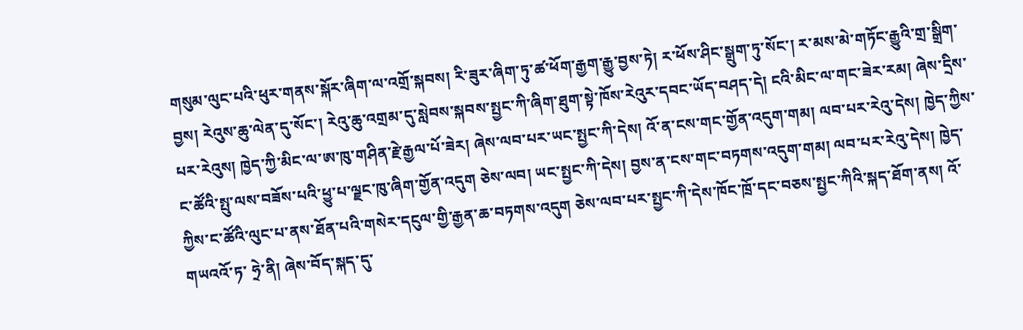གསུམ་ལུང་པའི་ཕུར་གནས་སྐོར་ཞིག་ལ་འགྲོ་སྐབས། རི་ཟུར་ཞིག་ཏུ་ཚ་ཕོག་རྒྱག་རྒྱུ་བྱས་ཏེ། ར་ཕོས་ཤིང་སྒྲུག་ཏུ་སོང་། ར་མས་མེ་གཏོང་རྒྱུའི་གྲ་སྒྲིག་བྱས། རེའུས་ཆུ་ལེན་དུ་སོང་། རེའུ་ཆུ་འགྲམ་དུ་སླེབས་སྐབས་སྤྱང་ཀི་ཞིག་ཐུག་སྟེ་ཁོས་རེའུར་དབང་ཡོད་བཤད་དེ། ངའི་མིང་ལ་གང་ཟེར་རམ། ཞེས་དྲིས་པར་རེའུས། ཁྱེད་ཀྱི་མིང་ལ་ཨ་ཁུ་གཤིན་རྗེ་རྒྱལ་པོ་ཟེར། ཞེས་ལབ་པར་ཡང་སྤྱང་ཀི་དེས། འོ་ན་ངས་གང་གྱོན་འདུག་གམ། ལབ་པར་རེའུ་དེས། ཁྱེད་ཀྱིས་ང་ཚོའི་སྤུ་ལས་བཟོས་པའི་ཕྱུ་པ་ལྗང་ཁུ་ཞིག་གྱོན་འདུག ཅེས་ལབ། ཡང་སྤྱང་ཀི་དེས། བྱས་ན་ངས་གང་བཏགས་འདུག་གམ། ལབ་པར་རེའུ་དེས། ཁྱེད་ཀྱིས་ང་ཚོའི་ལུང་པ་ནས་ཐོན་པའི་གསེར་དངུལ་གྱི་རྒྱན་ཆ་བཏགས་འདུག ཅེས་ལབ་པར་སྤྱང་ཀི་དེས་ཁོང་ཁྲོ་དང་བཅས་སྤྱང་ཀིའི་སྐད་ཐོག་ནས། འོ་གཡའའོ་ཏ་ ཧྲེ་ནི། ཞེས་བོད་སྐད་དུ་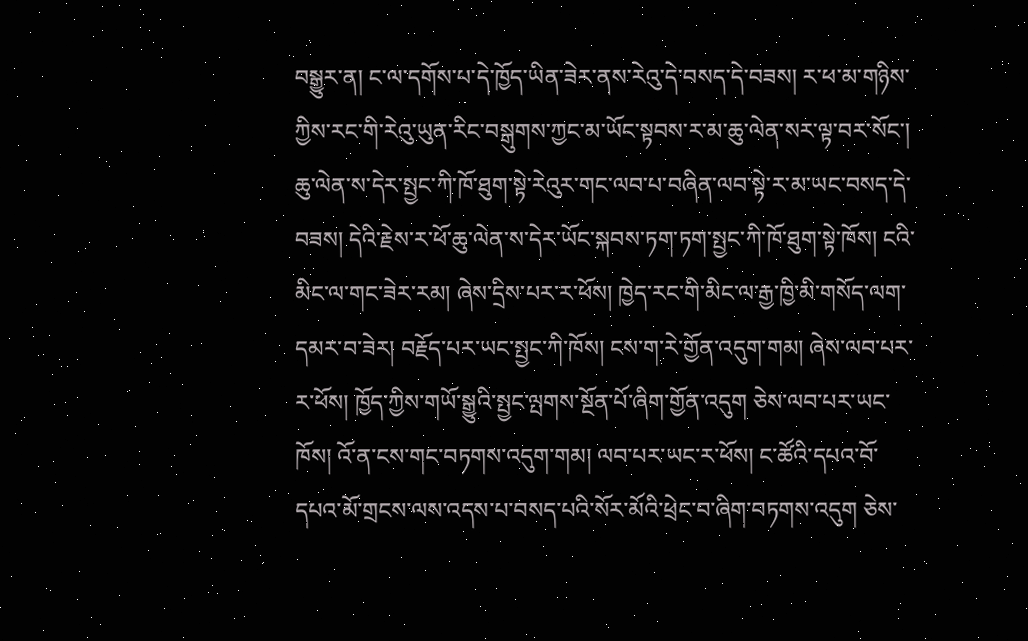བསྒྱུར་ན། ང་ལ་དགོས་པ་དེ་ཁྱོད་ཡིན་ཟེར་ནས་རེའུ་དེ་བསད་དེ་བཟས། ར་ཕ་མ་གཉིས་ཀྱིས་རང་གི་རེའུ་ཡུན་རིང་བསྒུགས་ཀྱང་མ་ཡོང་སྟབས་ར་མ་ཆུ་ལེན་སར་ལྟ་བར་སོང་། ཆུ་ལེན་ས་དེར་སྤྱང་ཀི་ཁོ་ཐུག་སྟེ་རེའུར་གང་ལབ་པ་བཞིན་ལབ་སྟེ་ར་མ་ཡང་བསད་དེ་བཟས། དེའི་རྗེས་ར་ཕོ་ཆུ་ལེན་ས་དེར་ཡོང་སྐབས་ཏག་ཏག་སྤྱང་ཀི་ཁོ་ཐུག་སྟེ་ཁོས། ངའི་མིང་ལ་གང་ཟེར་རམ། ཞེས་དྲིས་པར་ར་ཕོས། ཁྱེད་རང་གི་མིང་ལ་རྒྱ་ཁྱི་མི་གསོད་ལག་དམར་བ་ཟེར། བརྗོད་པར་ཡང་སྤྱང་ཀི་ཁོས། ངས་ག་རེ་གྱོན་འདུག་གམ། ཞེས་ལབ་པར་ར་ཕོས། ཁྱོད་ཀྱིས་གཡོ་སྒྱུའི་སྤྱང་ལྤགས་སྔོན་པོ་ཞིག་གྱོན་འདུག ཅེས་ལབ་པར་ཡང་ཁོས། འོ་ན་ངས་གང་བཏགས་འདུག་གམ། ལབ་པར་ཡང་ར་ཕོས། ང་ཚོའི་དཔའ་བོ་དཔའ་མོ་གྲངས་ལས་འདས་པ་བསད་པའི་སོར་མོའི་ཕྲེང་བ་ཞིག་བཏགས་འདུག ཅེས་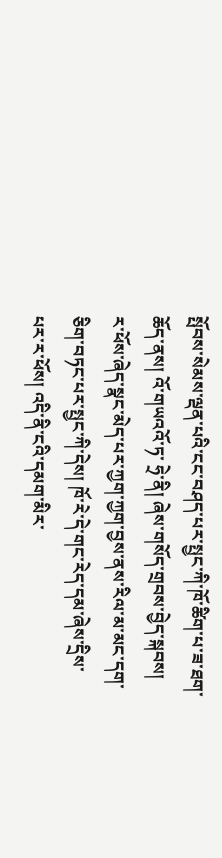སྤོབས་སེམས་ལྡན་པའི་ངང་བཤད་པར་སྤྱང་ཀི་ཁོ་ཚིག་པ་ཟ་ཐག་ཆོད་ནས། འོ་གཡའའོ་ཏ་ ཧྲེ་ནི། ཞེས་གསོད་གྲབས་བྱེད་སྐབས། ར་ཕོས་ཞེད་སྣང་མེད་པར་ཀྱག་ཀྱག་བྱས་ནས་རིལ་མ་མང་དག་ཅིག་བཏང་པར་སྤྱང་ཀི་དེས། ཁོ་རེ་དེ་གང་རེད་དམ་ཞེས་དྲིས་པར་ར་ཕོས། འདི་ནི་ངའི་དམག་མིར་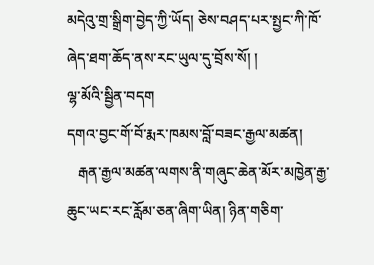མདེའུ་གྲ་སྒྲིག་བྱེད་ཀྱི་ཡོད། ཅེས་བཤད་པར་སྤྱང་ཀི་ཁོ་ཞེད་ཐག་ཆོད་ནས་རང་ཡུལ་དུ་བྲོས་སོ། །
ལྷ་མོའི་སྦྱིན་བདག
དགའ་བྱང་གོ་བོ་རྨར་ཁམས་བློ་བཟང་རྒྱལ་མཚན།
   རྒན་རྒྱལ་མཚན་ལགས་ནི་གཞུང་ཆེན་མོར་མཁྱེན་རྒྱ་ཆུང་ཡང་རང་རློམ་ཅན་ཞིག་ཡིན། ཉིན་གཅིག་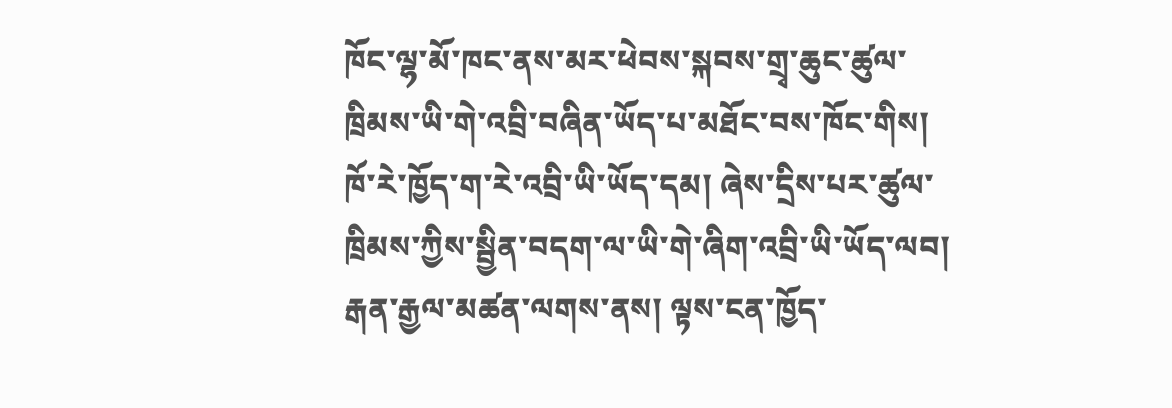ཁོང་ལྷ་མོ་ཁང་ནས་མར་ཕེབས་སྐབས་གྲྭ་ཆུང་ཚུལ་ཁྲིམས་ཡི་གེ་འབྲི་བཞིན་ཡོད་པ་མཐོང་བས་ཁོང་གིས། ཁོ་རེ་ཁྱོད་ག་རེ་འབྲི་ཡི་ཡོད་དམ། ཞེས་དྲིས་པར་ཚུལ་ཁྲིམས་ཀྱིས་སྦྱིན་བདག་ལ་ཡི་གེ་ཞིག་འབྲི་ཡི་ཡོད་ལབ། རྒན་རྒྱལ་མཚན་ལགས་ནས། ལྟས་ངན་ཁྱོད་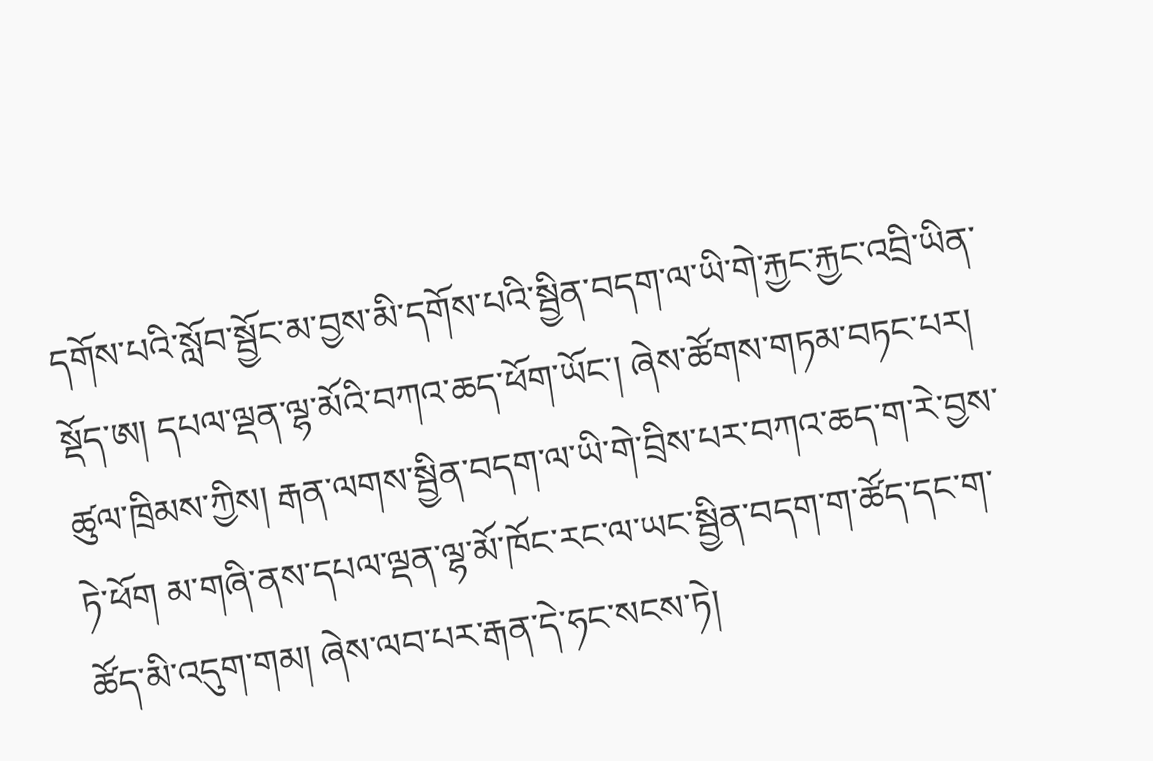དགོས་པའི་སློབ་སྦྱོང་མ་བྱས་མི་དགོས་པའི་སྦྱིན་བདག་ལ་ཡི་གེ་རྐྱང་རྐྱང་འབྲི་ཡིན་སྡོད་ཨ། དཔལ་ལྡན་ལྷ་མོའི་བཀའ་ཆད་ཕོག་ཡོང་། ཞེས་ཚོགས་གཏམ་བཏང་པར། ཚུལ་ཁྲིམས་ཀྱིས། རྒན་ལགས་སྦྱིན་བདག་ལ་ཡི་གེ་བྲིས་པར་བཀའ་ཆད་ག་རེ་བྱས་ཏེ་ཕོག མ་གཞི་ནས་དཔལ་ལྡན་ལྷ་མོ་ཁོང་རང་ལ་ཡང་སྦྱིན་བདག་ག་ཚོད་དང་ག་ཚོད་མི་འདུག་གམ། ཞེས་ལབ་པར་རྒན་དེ་ཧང་སངས་ཏེ།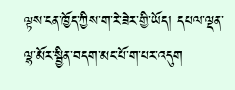ལྟས་ངན་ཁྱོད་ཀྱིས་ག་རེ་ཟེར་གྱི་ཡོད། དཔལ་ལྡན་ལྷ་མོར་སྦྱིན་བདག་མང་པོ་ག་པར་འདུག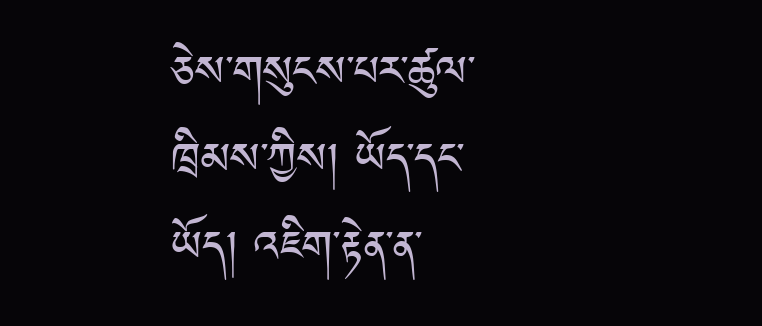ཅེས་གསུངས་པར་ཚུལ་ཁྲིམས་ཀྱིས། ཡོད་དང་ཡོད། འཇིག་རྟེན་ན་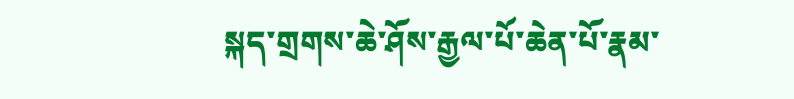སྐད་གྲགས་ཆེ་ཤོས་རྒྱལ་པོ་ཆེན་པོ་རྣམ་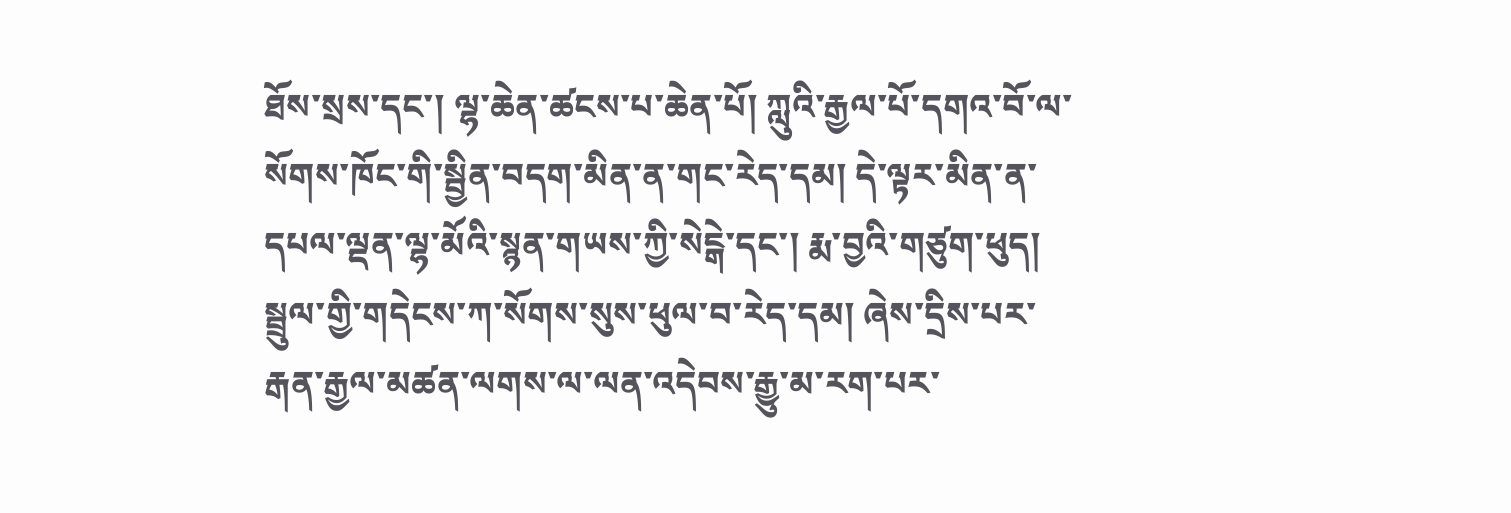ཐོས་སྲས་དང་། ལྷ་ཆེན་ཚངས་པ་ཆེན་པོ། ཀླུའི་རྒྱལ་པོ་དགའ་བོ་ལ་སོགས་ཁོང་གི་སྦྱིན་བདག་མིན་ན་གང་རེད་དམ། དེ་ལྟར་མིན་ན་དཔལ་ལྡན་ལྷ་མོའི་སྙན་གཡས་ཀྱི་སེངྒེ་དང་། རྨ་བྱའི་གཙུག་ཕུད། སྦྲུལ་གྱི་གདེངས་ཀ་སོགས་སུས་ཕུལ་བ་རེད་དམ། ཞེས་དྲིས་པར་རྒན་རྒྱལ་མཚན་ལགས་ལ་ལན་འདེབས་རྒྱུ་མ་རག་པར་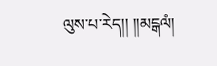ལུས་པ་རེད།། །།མངྒལཾ།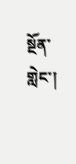སྔོན་གླེང་།